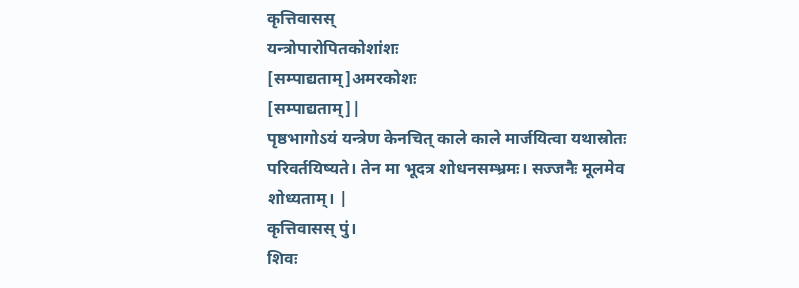कृत्तिवासस्
यन्त्रोपारोपितकोशांशः
[सम्पाद्यताम्]अमरकोशः
[सम्पाद्यताम्]|
पृष्ठभागोऽयं यन्त्रेण केनचित् काले काले मार्जयित्वा यथास्रोतः परिवर्तयिष्यते। तेन मा भूदत्र शोधनसम्भ्रमः। सज्जनैः मूलमेव शोध्यताम्। |
कृत्तिवासस् पुं।
शिवः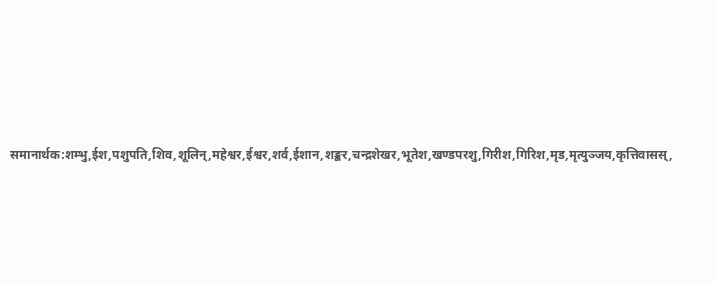समानार्थक:शम्भु,ईश,पशुपति,शिव,शूलिन्,महेश्वर,ईश्वर,शर्व,ईशान,शङ्कर,चन्द्रशेखर,भूतेश,खण्डपरशु,गिरीश,गिरिश,मृड,मृत्युञ्जय,कृत्तिवासस्,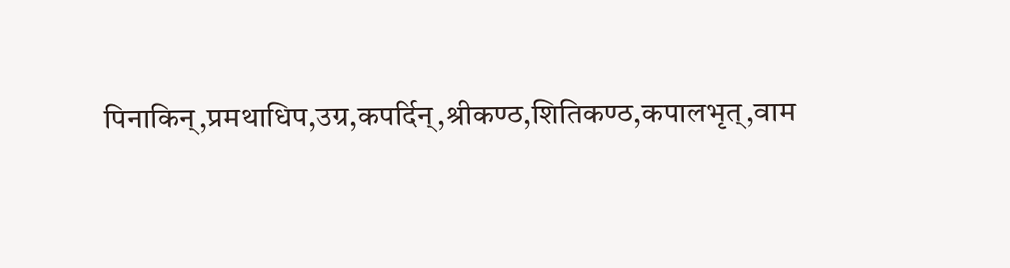पिनाकिन्,प्रमथाधिप,उग्र,कपर्दिन्,श्रीकण्ठ,शितिकण्ठ,कपालभृत्,वाम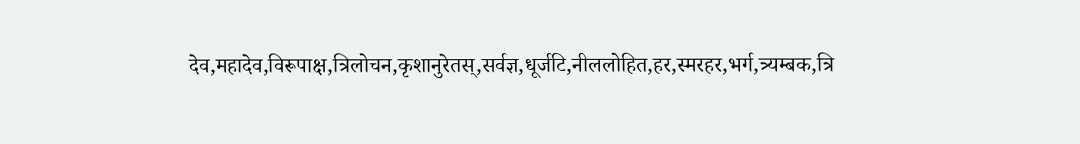देव,महादेव,विरूपाक्ष,त्रिलोचन,कृशानुरेतस्,सर्वज्ञ,धूर्जटि,नीललोहित,हर,स्मरहर,भर्ग,त्र्यम्बक,त्रि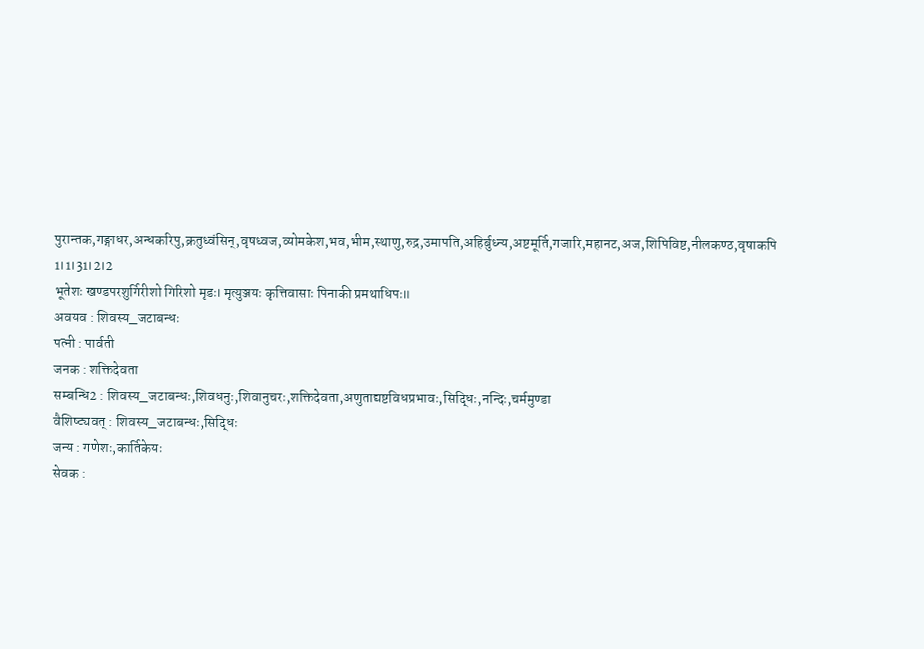पुरान्तक,गङ्गाधर,अन्धकरिपु,क्रतुध्वंसिन्,वृषध्वज,व्योमकेश,भव,भीम,स्थाणु,रुद्र,उमापति,अहिर्बुध्न्य,अष्टमूर्ति,गजारि,महानट,अज,शिपिविष्ट,नीलकण्ठ,वृषाकपि
1।1।31।2।2
भूतेशः खण्डपरशुर्गिरीशो गिरिशो मृडः। मृत्युञ्जयः कृत्तिवासाः पिनाकी प्रमथाधिपः॥
अवयव : शिवस्य_जटाबन्धः
पत्नी : पार्वती
जनक : शक्तिदेवता
सम्बन्धि2 : शिवस्य_जटाबन्धः,शिवधनुः,शिवानुचरः,शक्तिदेवता,अणुताद्यष्टविधप्रभावः,सिद्धिः,नन्दिः,चर्ममुण्डा
वैशिष्ट्यवत् : शिवस्य_जटाबन्धः,सिद्धिः
जन्य : गणेशः,कार्तिकेयः
सेवक :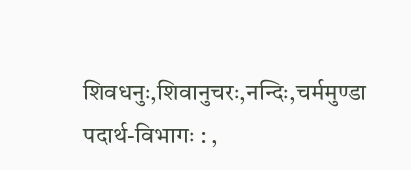शिवधनुः,शिवानुचरः,नन्दिः,चर्ममुण्डा
पदार्थ-विभागः : ,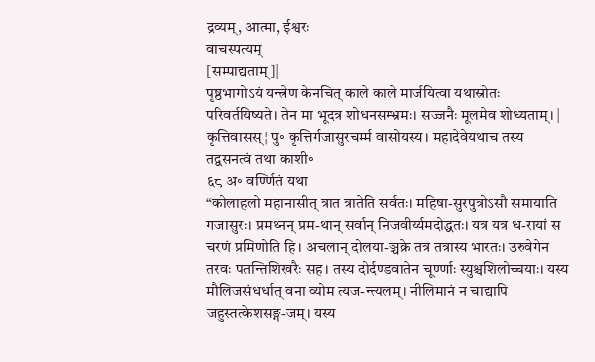द्रव्यम्, आत्मा, ईश्वरः
वाचस्पत्यम्
[सम्पाद्यताम्]|
पृष्ठभागोऽयं यन्त्रेण केनचित् काले काले मार्जयित्वा यथास्रोतः परिवर्तयिष्यते। तेन मा भूदत्र शोधनसम्भ्रमः। सज्जनैः मूलमेव शोध्यताम्। |
कृत्तिवासस्¦ पु॰ कृत्तिर्गजासुरचर्म्म वासोयस्य। महादेवेयथाच तस्य तद्वसनत्वं तथा काशी॰
६८ अ॰ वर्ण्णितं यथा
“कोलाहलो महानासीत् त्रात त्रातेति सर्वतः। महिषा-सुरपुत्रोऽसौ समायाति गजासुरः। प्रमथ्नन् प्रम-थान् सर्वान् निजवीर्य्यमदोद्धतः। यत्र यत्र ध-रायां स चरणं प्रमिणोति हि। अचलान् दोलया-ञ्चक्रे तत्र तत्रास्य भारतः। उरुवेगेन तरवः पतन्तिशिखरैः सह। तस्य दोर्दण्डवातेन चूर्ण्णाः स्युश्चशिलोच्चयाः। यस्य मौलिजसंधर्धात् वना व्योम त्यज-न्त्यलम्। नीलिमानं न चाद्यापि जहुस्तत्केशसङ्ग-जम्। यस्य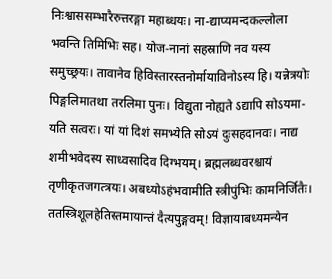निःश्वाससम्भारैरुत्तरङ्गा महाब्धयः। ना-द्याप्यमन्दकल्लोला भवन्ति तिमिभिः सह। योज-नानां सहस्राणि नव यस्य समुच्छ्रयः। तावानेव हिविस्तारस्तनोर्मायाविनोऽस्य हि। यन्नेत्रयोः पिङ्गलिमातथा तरलिमा पुनः। विद्युता नोह्यते ऽद्यापि सोऽयमा-यति सत्वरः। यां यां दिशं समभ्येति सोऽयं दुःसहदानवः। नाद्य शमीभवेदस्य साध्वसादिव दिग्भयम्। ब्रह्मलब्धवरश्चायं तृणीकृतजगत्त्रयः। अबध्योऽहंभवामीति स्त्रीपुंभिः कामनिर्जितैः। ततस्त्रिशूलहेतिस्तमायान्तं दैत्यपुङ्गवम्! विज्ञायाबध्यमन्येन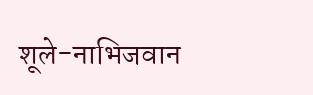शूले-नाभिजवान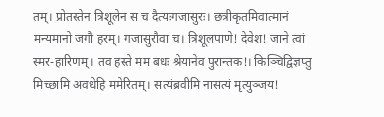तम्। प्रोतस्तेन त्रिशूलेन स च दैत्यःगजासुरः। छत्रीकृतमिवात्मानं मन्यमानो जगौ हरम्। गजासुरौवा च। त्रिशूलपाणे! देवेश! जाने त्वां स्मर-हारिणम्। तव हस्ते मम बधः श्रेयानेव पुरान्तक!। किञ्चिद्विज्ञप्तु मिच्छामि अवधेहि ममेरितम्। सत्यंब्रवीमि नासत्यं मृत्युञ्जय!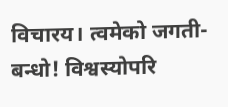विचारय। त्वमेको जगती-बन्धो! विश्वस्योपरि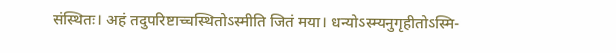संस्थितः। अहं तदुपरिष्टाच्चस्थितोऽस्मीति जितं मया। धन्योऽस्म्यनुगृहीतोऽस्मि-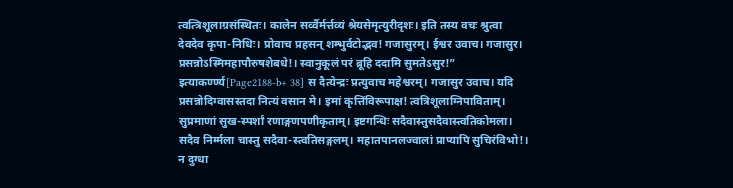त्वत्त्रिशूलाग्रसंस्थितः। कालेन सर्व्वैर्मर्त्तव्यं श्रेयसेमृत्युरीदृशः। इति तस्य वचः श्रुत्वा देवदेव कृपा-निधिः। प्रोवाच प्रहसन् शम्भुर्वटोद्भव! गजासुरम्। ईश्वर उवाच। गजासुर। प्रसन्नोऽस्मिमहापौरुषशेबधे!। स्वानुकूलं परं ब्रूहि ददामि सुमतेऽसुर!” इत्याकर्ण्ण्य[Page2188-b+ 38] स दैत्येन्द्रः प्रत्युवाच महेश्वरम्। गजासुर उवाच। यदि प्रसन्नोदिग्वासस्तदा नित्यं वसान मे। इमां कृत्तिंविरूपाक्ष! त्वत्रिशूलाग्निपाविताम्। सुप्रमाणां सुख-स्पर्शां रणाङ्गणपणीकृताम्। इष्टगन्धिः सदैवास्तुसदैवास्त्वतिकोमला। सदैव निर्म्मला चास्तु सदैवा-स्त्वतिसङ्गलम्। महातपानलज्वालां प्राप्यापि सुचिरंविभो!। न दुग्धा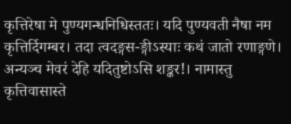कृत्तिरेषा मे पुण्यगन्धनिधिस्ततः। यदि पुण्यवती नैषा नम कृत्तिर्दिगम्बर। तदा त्वदङ्गस-ङ्गीऽस्याः कथं जातो रणाङ्गणे। अन्यञ्च मेवरं देहि यदितुष्टोऽसि शङ्कर!। नामास्तु कृत्तिवासास्ते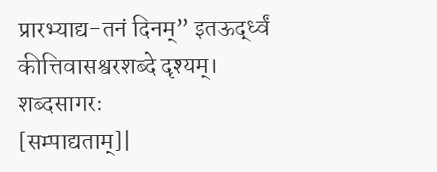प्रारभ्याद्य-तनं दिनम्” इतऊर्द्ध्वं कीत्तिवासश्वरशब्दे दृश्यम्।
शब्दसागरः
[सम्पाद्यताम्]|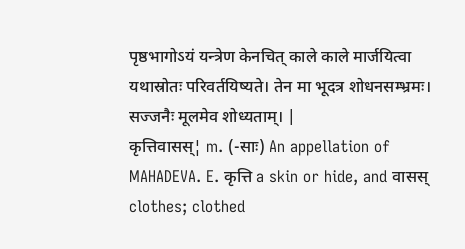पृष्ठभागोऽयं यन्त्रेण केनचित् काले काले मार्जयित्वा यथास्रोतः परिवर्तयिष्यते। तेन मा भूदत्र शोधनसम्भ्रमः। सज्जनैः मूलमेव शोध्यताम्। |
कृत्तिवासस्¦ m. (-साः) An appellation of MAHADEVA. E. कृत्ति a skin or hide, and वासस् clothes; clothed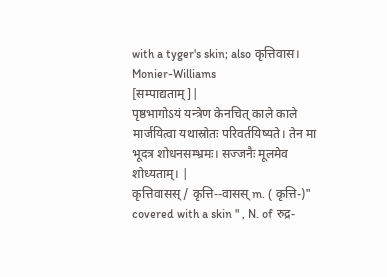with a tyger's skin; also कृत्तिवास।
Monier-Williams
[सम्पाद्यताम्]|
पृष्ठभागोऽयं यन्त्रेण केनचित् काले काले मार्जयित्वा यथास्रोतः परिवर्तयिष्यते। तेन मा भूदत्र शोधनसम्भ्रमः। सज्जनैः मूलमेव शोध्यताम्। |
कृत्तिवासस्/ कृत्ति--वासस् m. ( कृत्ति-)" covered with a skin " , N. of रुद्र-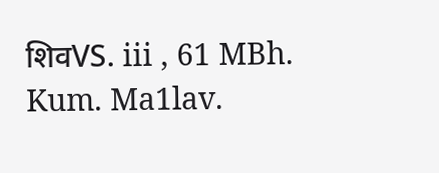शिवVS. iii , 61 MBh. Kum. Ma1lav.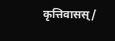कृत्तिवासस्/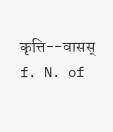कृत्ति--वासस् f. N. of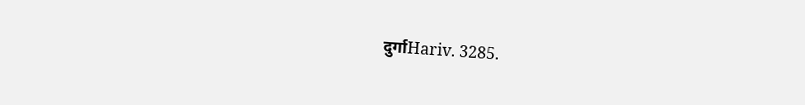दुर्गाHariv. 3285.